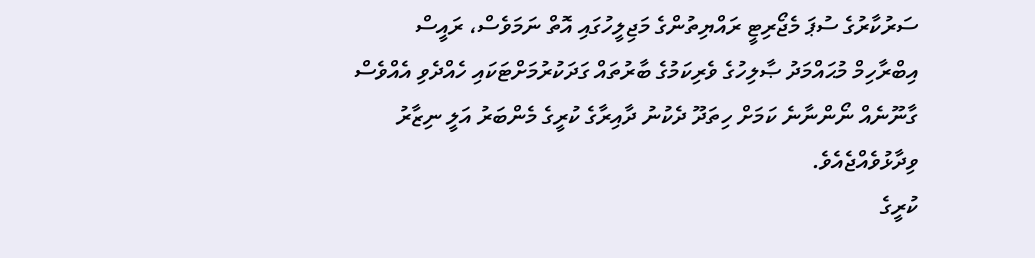ސަރުކާރުގެ ސުޕަ މެޖޯރިޓީ ރައްޔިތުންގެ މަޖިލީހުގައި އޮތް ނަމަވެސް، ރައީސް އިބްރާހިމް މުޙައްމަދު ޞާލިހުގެ ވެރިކަމުގެ ބާރުތައް ގަދަކުރުމަށްޓަކައި ހެއްދެވި އެއްވެސް ގާނޫނެއް ނޯންނާނެ ކަމަށް ހިތަދޫ ދެކުނު ދާއިރާގެ ކުރީގެ މެންބަރު އަލީ ނިޒާރު ވިދާޅުވެއްޖެއެވެ.
ކުރީގެ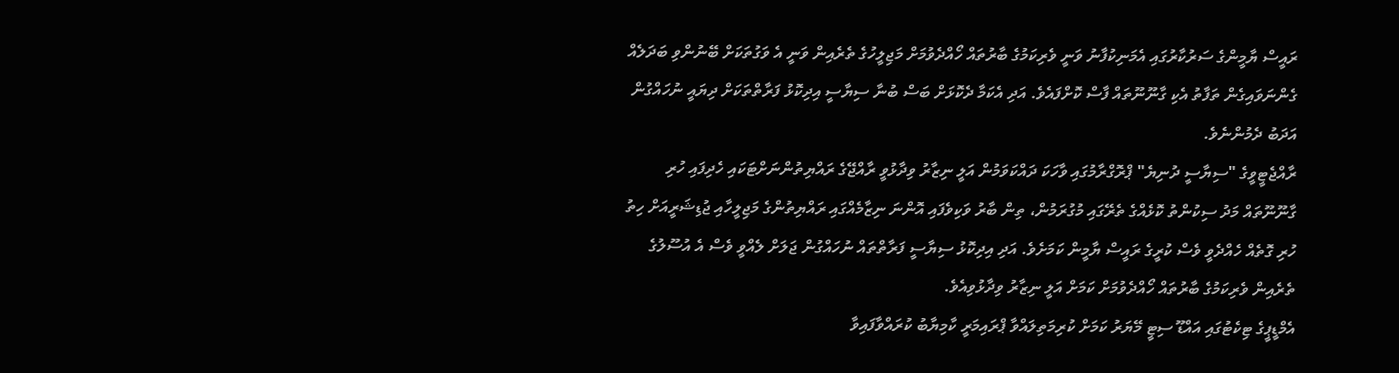ރައީސް ޔާމީންގެ ސަރުކާރުގައި އެމަނިކުފާނު ވަނީ ވެރިކަމުގެ ބާރުތައް ހޯއްދެވުމަށް މަޖިލީހުގެ ތެރެއިން ވަނީ އެ ވަގުތަކަށް ބޭނުންވި ބަދަލެއް ގެންނަވައިގެން ތަފާތު އެކި ގާނޫނޫތައް ފާސް ކޮށްފައެވެ. އަދި އެކަމާ ދެކޮޅަށް ބަސް ބުނާ ސިޔާސީ އިދިކޮޅު ފަރާތްތަކަށް ދިޔައީ ނުހައްގުން އަދަބު ދެމުންނެވެ.
ރާއްޖެޓީވީގެ "ސިޔާސީ ދުނިޔެ" ޕްރޮގްރާމުގައި ވާހަކަ ދައްކަވަމުން އަލީ ނިޒާރު ވިދާޅުވީ ރާއްޖޭގެ ރައްޔިތުންނަށްޓަކައި ހެދިފައި ހުރި ގާނޫނޫތައް މަދު ސިކުންތު ކޮޅެއްގެ ތެރޭގައި މުގުރަމުން، ތިން ބާރު ވަކިވެފައި އޮންނަ ނިޒާމެއްގައި ރައްޔިތުންގެ މަޖިލީހާއި ޖުޑިޝަރީއަށް ހިތު ހުރި ގޮތެއް ހެއްދެވީ ވެސް ކުރީގެ ރައީސް ޔާމީން ކަމަށެވެ. އަދި އިދިކޮޅު ސިޔާސީ ފަރާތްތައް ނުހައްގުން ޖަލަށް ލެއްވީ ވެސް އެ އުސޫލުގެ ތެރެއިން ވެރިކަމުގެ ބާރުތައް ހޯއްދެވުމަށް ކަމަށް އަލީ ނިޒާރު ވިދާޅުވިއެވެ.
އެމްޑީޕީގެ ޓިކެޓުގައި އައްޑޫ ސިޓީ މޭޔަރު ކަމަށް ކުރިމަތިލައްވާ ޕްރައިމަރީ ކާމިޔާބު ކުރައްވާފައިވާ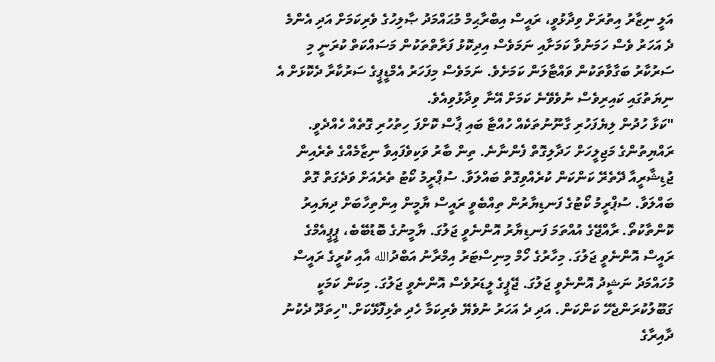އަލީ ނިޒާރު އިތުރަށް ވިދާޅުވީ، ރައީސް އިބްރާޙިމް މުޙައްމަދު ޞާލިހުގެ ވެރިކަމަށް އަދި އެންމެ ދެ އަހަރު ވެސް ހަމަނުވާ ކަމަށާއި ނަމަވެސް އިދިކޮޅު ފަރާތްތަކުން މަސައްކަތް ކުރަނީ މި ސަރުކާރު ބަގާވާތަކުން ވައްޓާލަން ކަމަށެވެ. ނަމަވެސް މިފަހަރު އެމްޑީޕީގެ ސަރުކާރާ ދެކޮޅަށް އެ ނިޔަތުގައި ކައިރިވެސް ނުވެވޭނެ ކަމަށް އޭނާ ވިދާޅުވިއެވެ.
"ކަޅާ ހުދުން ލިޔެފަހުރި ގާނޫނުތަކެއް ހުއްޓާ ބައި ޕާސް ކޮށްފަ ހިތުހުރި ގޮތެއް ހެއްދެވީ. ރައްޔިތުންގެ މަޖިލީހަށް ހަދާލިގޮތް ފެންނާނެ. ތިން ބާރު ވަކިވެފައިވާ ނިޒާމެއްގެ ތެރެއިން ޖުޑިޝާރީއާ ދޭތެރޭ ކަންކަން ކުރެއްވިގޮތް ބައްލަވާ. ސުޕްރީމު ކޯޓު ތެރެއަށް ވަދެގަތް ގޮތް ބައްލަވާ. ސުޕްރީމު ކޯޓުގެ ފަނޑިޔާރުން ތިއްބެވީ ރައީސް ޔާމީން އިންތިހާބަށް ދިޔައިރު ކޮންތާކުތޯ. ރާއްޖޭގެ އުއްތަމަ ފަނޑިޔާރު އޮންނެވީ ޖަލުގަ. ޔާމީނުގެ ބޮޑުބޭބެ، ޕީޕީއެމްގެ ރައީސް އޮންނެވީ ޖަލުގަ. މިހާރުގެ ހޯމް މިނިސްޓަރު އިމްރާނު އަބްދުالله އާއި ކުރީގެ ރައީސް މުހައްމަދު ނަޝީދު އޮންނެވީ ޖަލުގަ. ޖޭޕީގެ ލީޑަރުވެސް އޮންނެވީ ޖަލުގަ. މިކަން ކަމަކީ ގަބޫލުކުރަންޖެހޭ ކަންކަން. އަދި ދެ އަހަރު ނުވެޔޭ ވެރިކަމާ ހެދި ތެޅިފޮޅޭކަށް."ހިތަދޫ ދެކުނު ދާއިރާގެ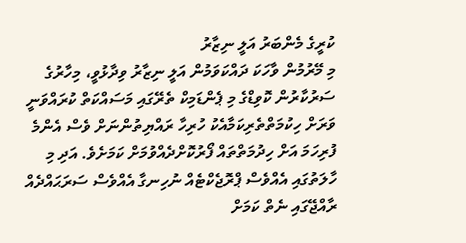ކުރީގެ މެންބަރު އަލީ ނިޒާރު
މި މޭރުމުން ވާހަކަ ދައްކަވަމުން އަލީ ނިޒާރު ވިދާޅުވީ، މިހާރުގެ ސަރުކާރުން ކޮވިޑްގެ މި ޕެންޑަމިކް ތެރޭގައި މަސައްކަތް ކުރައްވަނީ ވަރަށް ހިކުމަތްތެރިކަމާއެކު ހުރިހާ ރައްޔިތުންނަށް ވެސް އެންމެ ފުރިހަމަ އަށް ހިދުމަތްތައް ފޯރުކޮށްދެއްވުމަށް ކަމަށެވެ. އަދި މި ހާލަތުގައި އެއްވެސް ޕްރޮޖެކްޓެއް ނުހިނގާ އެއްވެސް ސަރަޙައްދެއް ރާއްޖޭގައި ނެތް ކަމަށް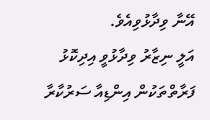އޭނާ ވިދާޅުވިއެވެ.
އަލީ ނިޒާރު ވިދާޅުވީ އިދިކޮޅު ފަރާތްތަކުން އިންޑިއާ ސަރުކާރާ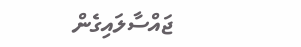ޖައްސާލައިގެން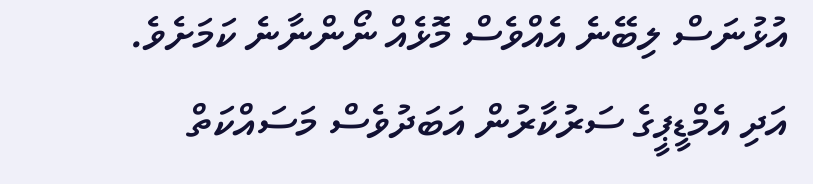އުޅުނަސް ލިބޭނެ އެއްވެސް މޮޅެއް ނޯންނާނެ ކަމަށެވެ. އަދި އެމްޑީޕީގެ ސަރުކާރުން އަބަދުވެސް މަސައްކަތް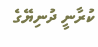ކުރާނީ ދުނިޔޭގެ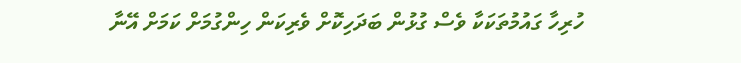ހުރިހާ ގައުމުތަކަކާ ވެސް ގުޅުން ބަދަހިކޮށް ވެރިކަން ހިންގުމަށް ކަމަށް އޭނާ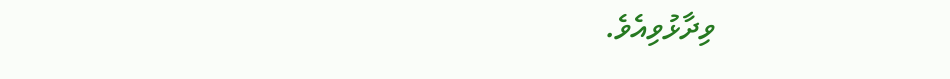ވިދާޅުވިއެވެ.